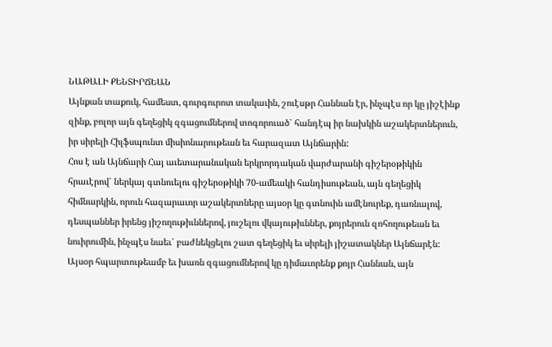ՆԱԹԱԼԻ ՔԵՆՏԻՐՃԵԱՆ
Այնքան տաքուկ, համեստ, գուրգուրոտ տակաւին, շուէսթր Հաննան էր, ինչպէս որ կը յիշէինք զինք, բոլոր այն գեղեցիկ զգացումներով տոգորուած` հանդէպ իր նախկին աշակերտներուն, իր սիրելի Հիլֆսպունտ միսիոնարութեան եւ հարազատ Այնճարին:
Հոս է ան Այնճարի Հայ աւետարանական երկրորդական վարժարանի գիշերօթիկին հրաւէրով` ներկայ գտնուելու գիշերօթիկի 70-ամեակի հանդիսութեան, այն գեղեցիկ հիմնարկին, որուն հազարաւոր աշակերտները այսօր կը գտնուին ամէնուրեք, դառնալով, դեսպաններ իրենց յիշողութիւններով, յուշելու վկայութիւններ, քոյրերուն զոհողութեան եւ նուիրումին, ինչպէս նաեւ` բաժնեկցելու շատ գեղեցիկ եւ սիրելի յիշատակներ Այնճարէն:
Այսօր հպարտութեամբ եւ խառն զգացումներով կը դիմաւորենք քոյր Հաննան, այն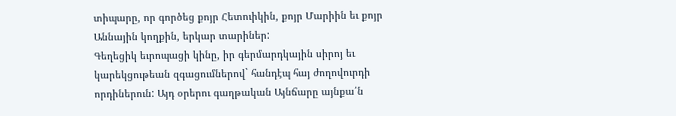տիպարը, որ գործեց քոյր Հետուիկին, քոյր Մարիին եւ քոյր Աննային կողքին, երկար տարիներ:
Գեղեցիկ եւրոպացի կինը, իր գերմարդկային սիրոյ եւ կարեկցութեան զգացումներով` հանդէպ հայ ժողովուրդի որդիներուն: Այդ օրերու գաղթական Այնճարը այնքա՛ն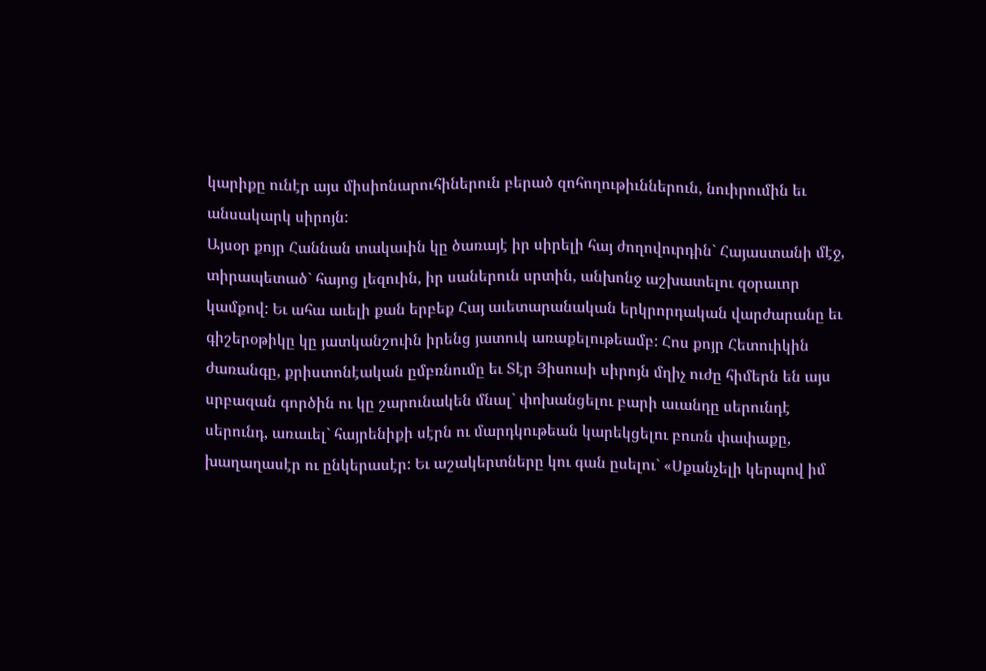կարիքը ունէր այս միսիոնարուհիներուն բերած զոհողութիւններուն, նուիրումին եւ անսակարկ սիրոյն:
Այսօր քոյր Հաննան տակաւին կը ծառայէ իր սիրելի հայ ժողովուրդին` Հայաստանի մէջ, տիրապետած` հայոց լեզուին, իր սաներուն սրտին, անխոնջ աշխատելու զօրաւոր կամքով: Եւ ահա աւելի քան երբեք Հայ աւետարանական երկրորդական վարժարանը եւ գիշերօթիկը կը յատկանշուին իրենց յատուկ առաքելութեամբ: Հոս քոյր Հետուիկին ժառանգը, քրիստոնէական ըմբռնումը եւ Տէր Յիսուսի սիրոյն մղիչ ուժը հիմերն են այս սրբազան գործին ու կը շարունակեն մնալ` փոխանցելու բարի աւանդը սերունդէ սերունդ, առաւել` հայրենիքի սէրն ու մարդկութեան կարեկցելու բուռն փափաքը, խաղաղասէր ու ընկերասէր: Եւ աշակերտները կու գան ըսելու` «Սքանչելի կերպով իմ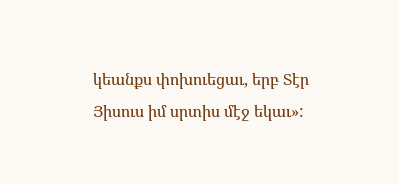կեանքս փոխուեցաւ, երբ Տէր Յիսուս իմ սրտիս մէջ եկաւ»: